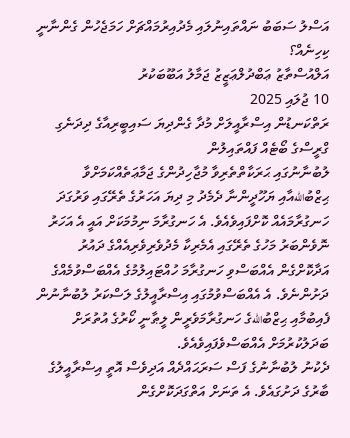އަސްލު ސަބަބު ނައްތައިނުލައި މެދުއިރުމައްޗަށް ހަމަޖެހުން ގެންނާނީ ކިހިނެއް؟
އަލްއުސްތާޒު ޢަބްދުލްޢަޒީޒު ޖަމާލު އަބޫބަކުރު
10 ޖުލައި 2025
ރަތްކަނޑުން އިސްރާއީލަށް މުދާ ގެންދިޔަ ސައިބީރިއާގެ ދިދަނެގި ގްރީސްގެ ބޯޓެއް ފައްތައިލުން
ލުބުނާނުގައި ޙަރަކާތްތެރިވާ މުޖާހިދުންގެ ޖަމާޢަތެއްކަމަށްވާ ޙިޒްބުاللهއާއި ޔަހޫދީންނާ ދެމެދު މި ދިޔަ އަހަރުގެ ތެރޭގައި ވަރުގަދަ ހަނގުރާމައެއް ކޮށްފައިވެއެވެ. އެ ހަނގުރާމަ ނިމުމަކަށް އައީ އެ އަހަރު ނޮވެންބަރު މަހުގެ ތެރޭގައި އެމެރިކާ މެދުވެރިވެރިއެއްގެ ދައުރު އަދާކޮށްގެން އެއްބަސްވި ހަނގުރާމަ ހުއްޓައިލުމުގެ އެއްބަސްވުމެއްގެ ދަށުންނެވެ. އެ އެއްބަސްވުމުގައި އިސްރާއީލުގެ ލަސްކަރު ލުބުނާނުން ފެއިބުމާއި ޙިޒްބުاللهގެ ހަނގުރާމަވެރީން ލީޠާނީ ކޯރުގެ އުތުރަށް ބަދަލުކުރުމަށް އެއްބަސްވެފައިވެއެވެ.
ދެކުނު ލުބުނާނުގެ ފަސް ސަރަޙައްދެއް އަދިވެސް އޮތީ އިސްރާއީލުގެ ބާރުގެ ދަށުގައެވެ. އެ ތަނަށް އަތްގަދަކޮށްގެން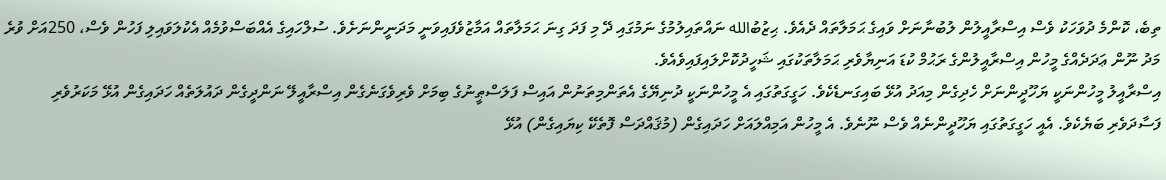ތިބެ، ކޮންމެ ދުވަހަކު ވެސް އިސްރާއީލުން ލުބުނާނަށް ވައިގެ ޙަމަލާތައް ދެއެވެ. ޙިޒުބުالله ނައްތައިލުމުގެ ނަމުގައި ދޭ މި ފަދަ ގިނަ ޙަމަލާތައް އަމާޒުވެފައިވަނީ މަދަނީންނަށެވެ. ސުލްހައިގެ އެއްބަސްވުމެއް އެކުލަވައިލި ފަހުން ވެސް، 250އަށް ވުރެ މަދު ނޫން ޢަދަދެއްގެ މީހުން އިސްރާއީލުންގެ ރަޙުމް ކުޑަ އަނިޔާވެރި ޙަމަލާތަކުގައި ޝަހީދުކޮށްލައިފައިވެއެވެ.
އިސްރާއީލު މީހުންނަކީ ޔަހޫދީންނަށް ހެދިގެން މިއަދު އުޅޭ ބައިގަނޑެކެވެ. ހަގީގަތުގައި އެ މީހުންނަކީ ދުނިޔޭގެ އެތަންމިތަނުން އައިސް ފަލަސްޠީނުގެ ބިމަށް ވެރިވެގަނެގެން އިސްރާއީލޭ ނަންދީގެން ދައުލަތެއް ހަދައިގެން އުޅޭ މަކަރުވެރި ފަސާދަވެރި ބަޔެކެވެ. އެއީ ހަގީގަތުގައި ޔަހޫދީންނެއް ވެސް ނޫނެވެ. އެ މީހުން އަމިއްލައަށް ހަދައިގެން (މުޤައްދަސް ފޮތެކޭ ކިޔައިގެން) އުޅޭ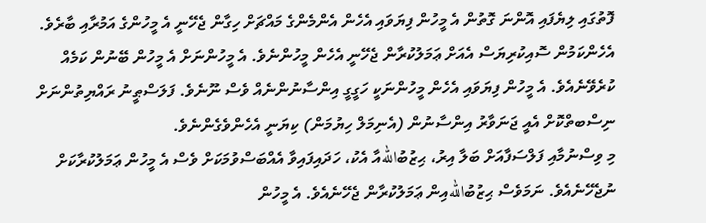ފޮތުގައި ލިޔެފައި އޮންނަ ގޮތުން އެ މީހުން ފިޔަވައި އެހެން އެންމެންގެ މައްޗަށް ހިގާން ޖެހޭނީ އެ މީހުންގެ އަމުރާއި ބާރެވެ. އެހެންކަމުން ސޮއިކުރިޔަސް އެއަށް ޢަމަލުކުރާން ޖެހޭނީ އެހެން މީހުންނެވެ. އެ މީހުންނަށް އެ މީހުން ބޭނުން ކަމެއް ކުރެވޭނެއެވެ. އެ މީހުން ފިޔަވައި އެހެން މީހުންނަކީ ހަގީގީ އިންސާނުންނެއް ވެސް ނޫނެވެ. ފަލަސްޠީނު ރައްޔިތުންނަށް ނިސްބތްކޮށް އެއީ ޖަނަވާރު އިންސާނުން (އެނިމަލް ހިޔުމަން) ކިޔަނީ އެހެންވެގެންނެވެ.
މި ވިސްނުމާއި ފަލްސަފާއަށް ބަލާ އިރު، ޙިޒުބުاللهއާ އެކު، ހަދައިފައިވާ އެއްބަސްވުމަކަށް ވެސް އެ މީހުން ޢަމަލުކުރާކަށް ނުޖެހޭނެއެވެ. ނަމަވެސް ޙިޒުބުاللهއިން ޢަމަލުކުރާން ޖެހޭނެއެވެ. އެ މީހުން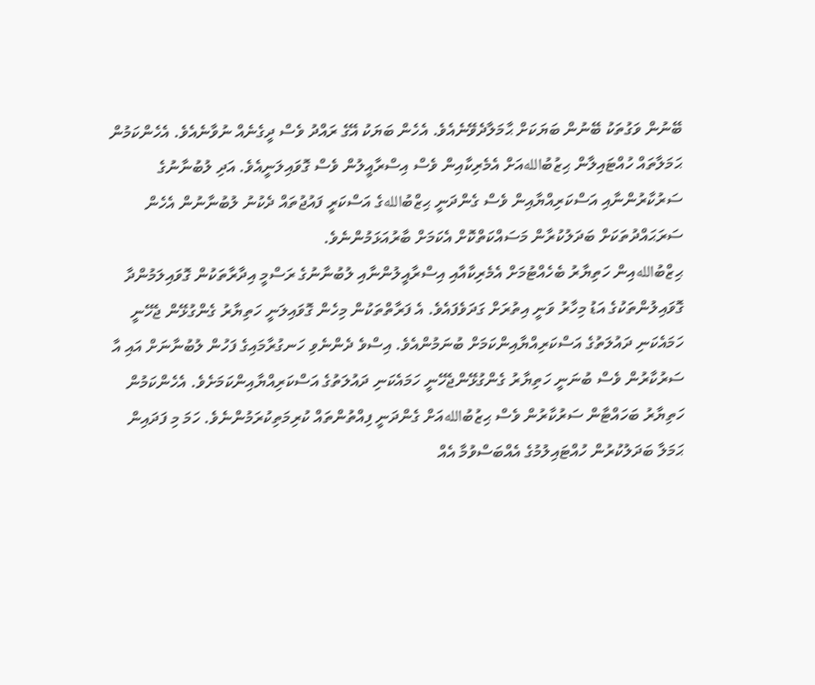ބޭނުން ވަގުތަކު ބޭނުން ބަޔަކަށް ޙާމަލާދެވޭނެއެވެ. އެހެން ބަޔަކު އޭގެ ރައްދު ވެސް ދީގެނެއް ނުވާނެއެވެ. އެހެންކަމުން ޙަމަލާތައް ހުއްޓައިލާން ޙިޒުބުاللهއަށް އެމެރިކާއިން ވެސް އިސްރާއީލުން ވެސް ގޮވައިލަނީއެވެ. އަދި ލުބުނާނުގެ ސަރުކާރުންނާއި އަސްކަރިއްޔާއިން ވެސް ގެންދަނީ ޙިޒްބުاللهގެ އަސްކަރީ ފައުޖުތައް ދެކުނު ލުބުނާނުން އެހެން ސަރަޙައްދުތަކަށް ބަދަލުކުރާން މަސައްކަތްކޮށް އެކަމަށް ބާރުއަޅަމުންނެވެ.
ޙިޒްބުاللهއިން ހަތިޔާރު ބެހެއްޓުމަށް އެމެރިކާއާއި އިސްރާއީލުންނާއި ލުބުނާނުގެ ރަސްމީ އިދާރާތަކުން ގޮވައިލަމުންދާ ގޮވައިލުންތަކުގެ އަޑު މިހާރު ވަނީ އިތުރަށް ގަދަވެފައެވެ. އެ ފަރާތްތަކުން މިހެން ގޮވައިލަނީ ހަތިޔާރު ގެންގުޅޭން ޖެހޭނީ ހަމައެކަނި ދައުލަތުގެ އަސްކަރިއްޔާއިންކަމަށް ބުނަމުންއެވެ. އިސްވެ ދެންނެވި ހަނގުރާމައިގެ ފަހުން ލުބުނާނަށް އައި އާ ސަރުކާރުން ވެސް ބުނަނީ ހަތިޔާރު ގެންގުޅޭންޖެހޭނީ ހަމައެކަނި ދައުލަތުގެ އަސްކަރިއްޔާއިންކަމަށެވެ. އެހެންކަމުން ހަތިޔާރު ބަހައްޓާން ސަރުކާރުން ވެސް ޙިޒުބުاللهއަށް ގެންދަނީ ފިއްތުންތައް ކުރިމަތިކުރަމުންނެވެ. ހަމަ މި ފަދައިން ޙަމަލާ ބަދަލުކުރުން ހުއްޓައިލުމުގެ އެއްބަސްވުމާ އެއް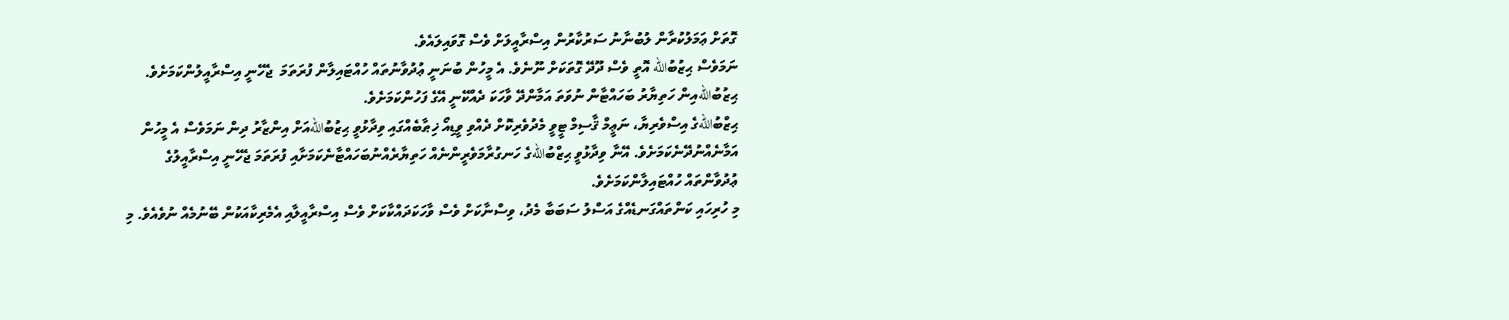ގޮތަށް ޢަމަލުކުރާން ލުބުނާނު ސަރުކާރުން އިސްރާއީލަށް ވެސް ގޮވައިލައެވެ.
ނަމަވެސް ޙިޒުބުالله އޮތީ ވެސް ދޫދޭ ގޮތަކަށް ނޫނެވެ. އެ މީހުން ބުނަނީ ޢުދުވާނުތައް ހުއްޓައިލާން ފުރަތަމަ  ޖެހޭނީ އިސްރާއީލުންކަމަށެވެ. ޙިޒުބުاللهއިން ހަތިޔާރު ބަހައްޓާން ނުވަތަ އަމާންދޭ ވާހަކަ ދެއްކޭނީ އޭގެ ފަހުންކަމަށެވެ.
ޙިޒްބުاللهގެ އިސްވެރިޔާ، ނަޢީމް ޤާސިމް ޓީވީ މެދުވެރިކޮށް ދެއްވި ވީޑިއޯ ޚިޠާބެއްގައި ވިދާޅުވީ ޙިޒުބުاللهއަށް އިންޒާރު ދިން ނަމަވެސް އެ މީހުން އަމާނެއްނުދޭނެކަމަށެވެ. އޭނާ ވިދާޅުވީ ޙިޒްބުاللهގެ ހަނގުރާމަވެރީންނެއް ހަތިޔާރެއްނުބަހައްޓާނެކަމަށާއި ފުރަތަމަ ޖެހޭނީ އިސްރާއީލުގެ ޢުދުވާންތައް ހުއްޓައިލާންކަމަށެވެ.
މި ހުރިހައި ކަންތައްގަނޑެއްގެ އަސްލު ސަބަބާ މެދު، ވިސްނާކަށް ވެސް ވާހަކަދައްކާކަށް ވެސް އިސްރާއީލާއި އެމެރިކާއަކުން ބޭނުމެއް ނުވެއެވެ. މި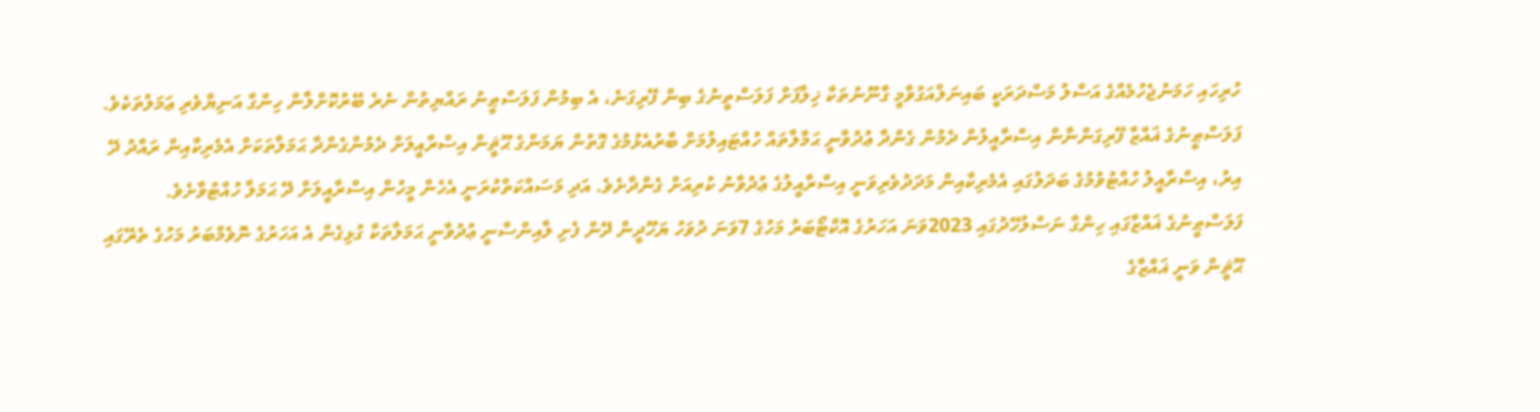ހުރިހައި ހަމަނުޖެހުމެއްގެ އަސްލު މަސްދަރަކީ ބައިނަލްއަގުވާމީ ގާނޫނުތަކާ ޚިލާފަށް ފަލަސްތީނުގެ ބިން ފޭރިގަނެ، އެ ބިމުން ފަލަސްޠީނު ރައްޔިތުން ނެރެ ބޭރުކޮށްލާން ހިންގާ އަނިޔާވެރި ޢަމަލުތަކެވެ. ފަލަސްޠީނުގެ ޣައްޒާ ފޭރިގަންނާން އިސްރާއީލުން ދެމުން ގެންދާ ޢުދުވާނީ ޙަމާލާތައް ހުއްޓައިލުމަށް ބާރުއެޅުމުގެ ގޮތުން ޔަމަންގެ ޙޫޘީން އިސްރާއީލަށް ދެމުންގެންދާ ޙަމަލާތަކަށް އެމެރިކާއިން ރައްދު ދޭ އިރު، އިސްރާއީލު ހުއްޓުވުމުގެ ބަދަލުގައި އެމެރިކާއިން މަދަދުވެރިވަނީ އިސްރާއީލުގެ ޢުދުވާނު ކުރިއަށް ގެންދާށެވެ. އަދި މަސައްކަތްކުރަނީ އެހެން މީހުން އިސްރާއީލަށް ދޭ ޙަމަލާ ހުއްޓުވާށެވެ.
ފަލަސްޠީނުގެ ޣައްޒާގައި ހިންގާ ނަސްލުހޭދުގައި 2023ވަނަ އަހަރުގެ އޮކްޓޯބަރު މަހުގެ 7ވަނަ ދުވަހު ޔަހޫދީން ދޭން ފެށި ލާއިންސާނީ ޢުދުވާނީ ޙަމަލާތަކާ ގުޅިގެން އެ އަހަރުގެ ނޮވެމްބަރު މަހުގެ ތެރޭގައި ޙޫޘީން ވަނީ ޣައްޒާގެ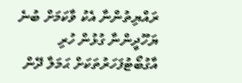ރައްޔިތުންނާ އެކު ވާކަމަށް ބުނެ ޔަހޫދީންނާ ގުޅުން ހުރި އާގުބޯޓުފަހަރުތަކަށް ޙަމަލާ ދޭން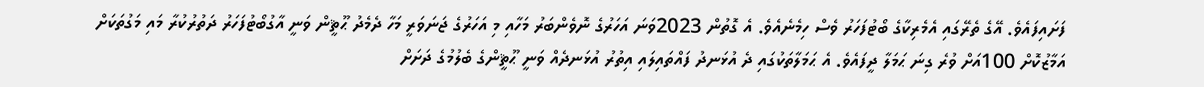ފަށައިފައެވެ. އޭގެ ތެރޭގައި އެމެރިކާގެ ބޯޓުފަހަރު ވެސް ހިމެނެއެވެ. އެ ގޮތުން 2023ވަނަ އަހަރުގެ ނޮވެންބަރު މަހާއި މި އަހަރުގެ ޖަނަވަރީ މަހާ ދެމެދު ޙޫޘީން ވަނީ އާގުބޯޓުފަހަރު ދަތުރުކުރާ މައި މަގުތަކަށް އަމާޒުކޮށް 100އަށް ވުރެ ގިނަ ޙަމަލާ ދީފައެވެ. އެ ޙަމަލާތަކުގައި ދެ އުޅަނދު ފައްތައިލައި އިތުރު އުޅަނދެއް ވަނީ ޙޫޘީންގެ ބެލުމުގެ ދަށަށް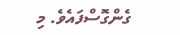ގެންގޮސްފައެވެ. މި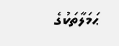ޙަމަލާތަކުގެ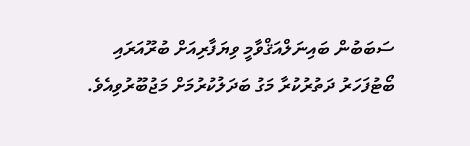ސަބަބުން ބައިނަލްއަޤްވާމީ ވިޔަފާރިއަށް ބުރޫއަރައި ބޯޓުފަހަރު ދަތުރުކުރާ މަގު ބަދަލުކުރުމަށް މަޖުބޫރުވިއެވެ.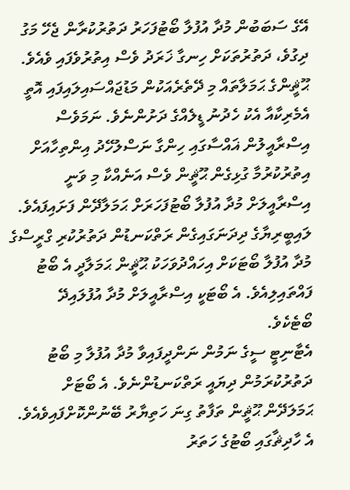އޭގެ ސަބަބުން މުދާ އުފުލާ ބޯޓުފަހަރު ދަތުރުކުރާން ޖެހޭ މަގު ދިގުވެ، ދަތުރުތަކަށް ހިނގާ ޚަރަދު ވެސް އިތުރުވެފައި ވެއެވެ.
ޙޫޘީންގެ ޙަމަލާތައް މި ދޭތެރެއަކުން މަޑުޖައްސައިލައިފައި އޮތީ އެމެރިކާއާ އެކު ހެދުނު ޑީލެއްގެ ދަށުންނެވެ. ނަމަވެސް އިސްރާއީލުން ޣައްސާގައި ހިންގާ ނަސްލުހޭދު އިންތިހާއަށް އިތުރުކުރުމާ ގުޅިގެން ޙޫޘީން ވެސް އަނެއްކާ މި ވަނީ އިސްރާއީލަށް މުދާ އުފުލާ ބޯޓުފަހަރަށް ޙަމަލާދޭން ފަށައިފައެވެ.
ލައިބީރިޔާގެ ދިދަނަގައިގެން ރަތްކަނޑުން ދަތުރުކުރި ގްރީސްގެ މުދާ އުފުލާ ބޯޓަކަށް އިހައްދުވަހަކު ޙޫޘީން ޙަމަލާދީ އެ ބޯޓު ފައްތައިލިއެވެ. އެ ބޯޓަކީ އިސްރާއީލަށް މުދާ އުފުލައިދޭ ބޯޓެކެވެ.
އެޓާނިޓީ ސީގެ ނަމުން ނަންދީފައިވާ މުދާ އުފުލާ މި ބޯޓު ދަތުރުކުރަމުން ދިޔައީ ރަތްކަނޑުންނެވެ. އެ ބޯޓަށް ޙަމަލަދޭން ޙޫޘީން ތަފާތު ގިނަ ހަތިޔާރު ބޭނުންކޮށްފައިވެއެވެ. އެ ހާދިޘާގައި ބޯޓުގެ ހަތަރު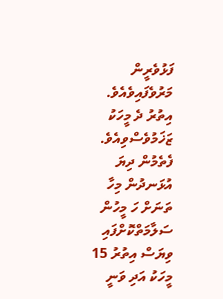ފަޅުވެރީން މަރުވެފައިވެއެވެ. އިތުރު ދެ މީހަކު ޒަޚަމުވެސްވިއެވެ. ފެތެމުން ދިޔަ އުޅަނދުން މިހާ ތަނަށް ހަ މީހުން ސަލާމަތްކޮށްފައި ވިޔަސް އިތުރު 15 މީހަކު އަދި ވަނީ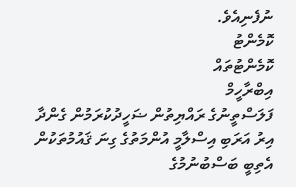ނުފެނިއެވެ.
ކޮމެންޓު
ކޮމެންޓުތައް
އިބްރާހީމް
ފަލަސްތީނުގެ ރައްޔިތުން ޟަހީދުކުރަމުން ގެންދާ އިރު އަރަބި އިސްލާމީ އުންމަތުގެ ގިނަ ޤައުމުތަކުން އެތިބީ ބަސްބުނުމުގެ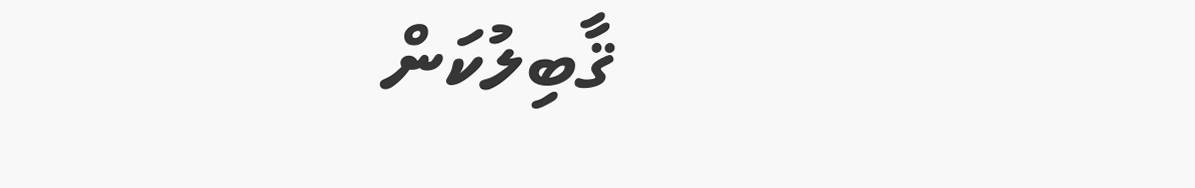ޤާބިލުކަން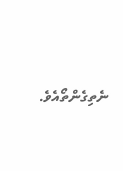ނެތިގެންތޯއެވެ.